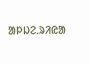ᱟᱞᱡᱮᱹᱨᱤᱭᱟ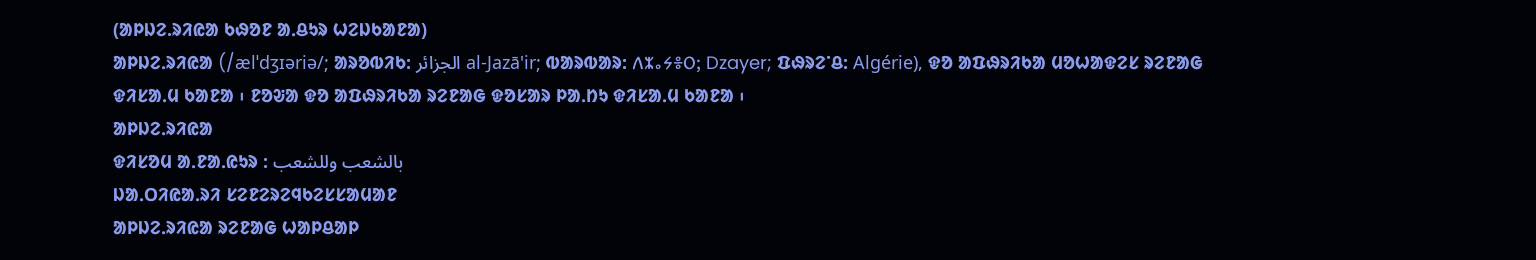(ᱟᱞᱡᱮ.ᱨᱤᱭᱟ ᱠᱷᱚᱱ ᱟᱹᱪᱩᱨ ᱦᱮᱡᱠᱟᱱᱟ)
ᱟᱞᱡᱮᱹᱨᱤᱭᱟ (/ælˈdʒɪəriə/; ᱟᱨᱚᱵᱤᱠ: الجزائر al-Jazā'ir; ᱵᱟᱨᱵᱟᱨ: ⴷⵣⴰⵢⴻⵔ; Dzayer; ᱯᱷᱨᱮᱸᱪ: Algérie), ᱫᱚ ᱟᱯᱷᱨᱤᱠᱟ ᱢᱚᱦᱟᱫᱮᱥ ᱨᱮᱱᱟᱜ ᱫᱤᱥᱟᱹᱢ ᱠᱟᱱᱟ ᱾ ᱱᱚᱶᱟ ᱫᱚ ᱟᱯᱷᱨᱤᱠᱟ ᱨᱮᱱᱟᱜ ᱫᱚᱥᱟᱨ ᱞᱟᱹᱴᱩ ᱫᱤᱥᱟᱹᱢ ᱠᱟᱱᱟ ᱾
ᱟᱞᱡᱮᱹᱨᱤᱭᱟ
ᱫᱤᱥᱚᱢ ᱟᱹᱱᱟᱹᱭᱩᱨ : بالشعب وللشعب
ᱡᱟᱹᱛᱤᱭᱟᱹᱨᱤ ᱥᱮᱱᱮᱨᱮᱧᱠᱮᱥᱥᱟᱢᱟᱱ
ᱟᱞᱡᱮᱹᱨᱤᱭᱟ ᱨᱮᱱᱟᱜ ᱦᱟᱞᱪᱟᱞ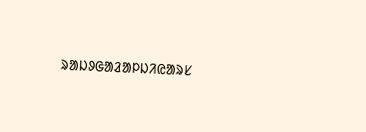ᱨᱟᱡᱽᱜᱟᱲᱟᱞᱡᱤᱭᱟᱨᱥ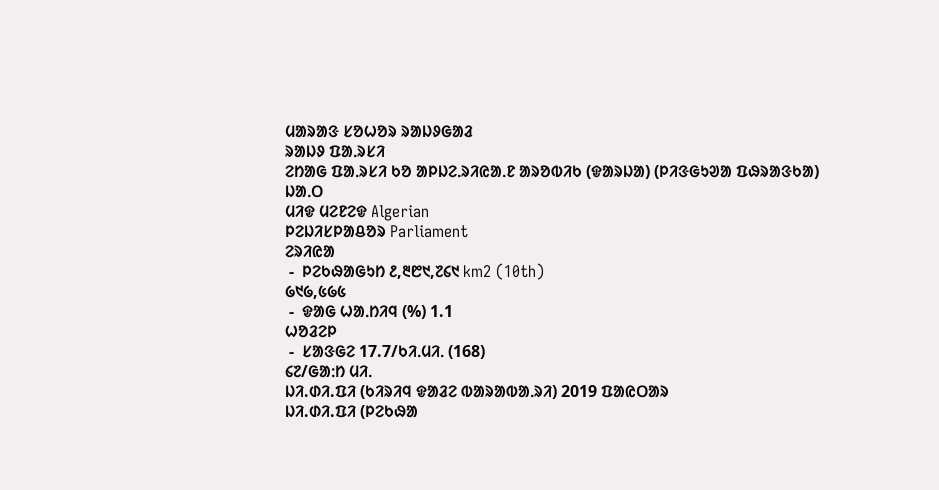ᱢᱟᱨᱟᱝ ᱥᱚᱦᱚᱨ ᱨᱟᱡᱽᱜᱟᱲ
ᱨᱟᱡᱽ ᱯᱟᱹᱨᱥᱤ
ᱮᱴᱟᱜ ᱯᱟᱹᱨᱥᱤ ᱠᱚ ᱟᱞᱡᱮᱹᱨᱤᱭᱟᱹᱱ ᱟᱨᱚᱵᱤᱠ (ᱫᱟᱨᱡᱟ) (ᱞᱤᱝᱜᱩᱣᱟ ᱯᱷᱨᱟᱝᱠᱟ)
ᱡᱟᱹᱛ
ᱢᱤᱫ ᱢᱮᱱᱮᱫ Algerian
ᱞᱮᱡᱤᱥᱞᱟᱪᱚᱨ Parliament
ᱮᱨᱤᱭᱟ
 -  ᱞᱮᱠᱷᱟᱜᱩᱴ ᱒,᱓᱘᱑,᱗᱔᱑ km2 (10th)
᱙᱑᱙,᱕᱙᱕
 -  ᱫᱟᱜ ᱦᱟᱹᱴᱤᱧ (%) 1.1
ᱦᱚᱲᱮᱞ
 -  ᱥᱟᱝᱜᱮ 17.7/ᱠᱤᱹᱢᱤᱹ (168)
᱔᱗/ᱜᱟᱺᱴ ᱢᱤᱹ
ᱡᱤ.ᱰᱤ.ᱯᱤ (ᱠᱤᱨᱤᱧ ᱫᱟᱲᱮ ᱵᱟᱨᱟᱵᱟᱹᱨᱤ) 2019 ᱯᱟᱭᱛᱟᱨ
ᱡᱤ.ᱰᱤ.ᱯᱤ (ᱞᱮᱠᱷᱟ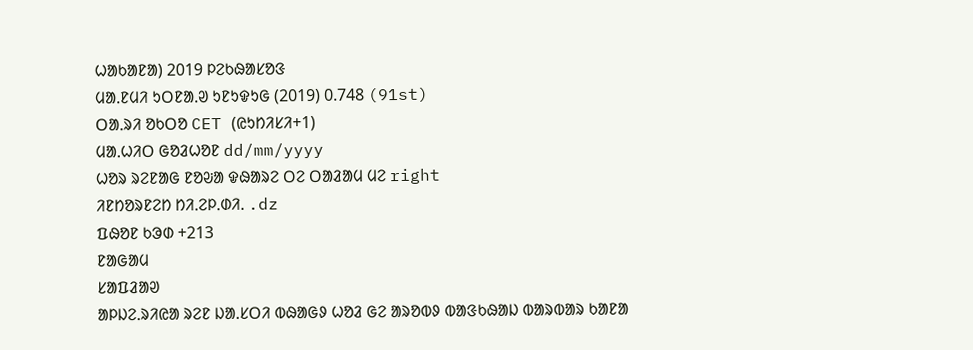ᱦᱟᱠᱟᱱᱟ) 2019 ᱞᱮᱠᱷᱟᱥᱚᱝ
ᱢᱟᱹᱱᱢᱤ ᱩᱛᱱᱟᱹᱣ ᱩᱱᱩᱫᱩᱜ (2019) 0.748 (91st)
ᱛᱟᱹᱨᱤ ᱚᱠᱛᱚ CET (ᱭᱩᱴᱤᱥᱤ+1)
ᱢᱟᱹᱦᱤᱛ ᱜᱚᱲᱦᱚᱱ dd/mm/yyyy
ᱦᱚᱨ ᱨᱮᱱᱟᱜ ᱱᱚᱶᱟ ᱫᱷᱟᱨᱮ ᱛᱮ ᱛᱟᱲᱟᱢ ᱢᱮ right
ᱤᱱᱴᱚᱨᱱᱮᱴ ᱴᱤᱹᱮᱞᱹᱰᱤᱹ .dz
ᱯᱷᱚᱱ ᱠᱳᱰ +213
ᱱᱟᱜᱟᱢ
ᱥᱟᱯᱲᱟᱣ
ᱟᱞᱡᱮᱹᱨᱤᱭᱟ ᱨᱮᱱ ᱡᱟᱹᱥᱛᱤ ᱵᱷᱟᱜᱽ ᱦᱚᱲ ᱜᱮ ᱟᱨᱚᱵᱽ ᱵᱟᱝᱠᱷᱟᱡ ᱵᱟᱨᱵᱟᱨ ᱠᱟᱱᱟ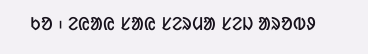ᱠᱚ ᱾ ᱮᱭᱟᱭ ᱥᱟᱭ ᱥᱮᱨᱢᱟ ᱥᱮᱡ ᱟᱨᱚᱵᱽ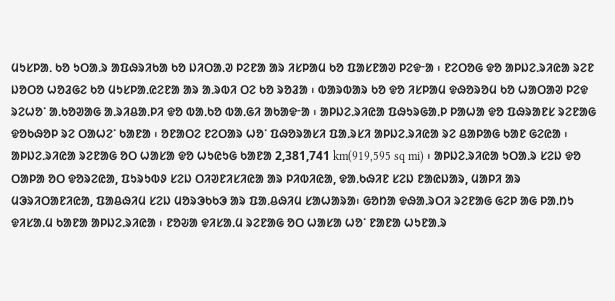ᱢᱩᱥᱞᱟᱹ ᱠᱚ ᱩᱛᱟᱹᱨ ᱟᱯᱷᱨᱤᱠᱟ ᱠᱚ ᱡᱤᱛᱟᱹᱣ ᱞᱮᱱᱟ ᱟᱨ ᱤᱥᱞᱟᱢ ᱠᱚ ᱯᱟᱥᱱᱟᱣ ᱞᱮᱫᱼᱟ ᱾ ᱱᱮᱛᱚᱜ ᱫᱚ ᱟᱞᱡᱮᱹᱨᱤᱭᱟ ᱨᱮᱱ ᱡᱚᱛᱚ ᱦᱚᱲᱜᱮ ᱠᱚ ᱢᱩᱥᱞᱟᱹᱭᱮᱱᱟ ᱟᱨ ᱟᱹᱨᱵᱤ ᱛᱮ ᱠᱚ ᱨᱚᱲᱟ ᱾ ᱵᱟᱨᱵᱟᱨ ᱠᱚ ᱫᱚ ᱤᱥᱞᱟᱢ ᱫᱷᱚᱨᱚᱢ ᱠᱚ ᱦᱟᱛᱟᱣ ᱞᱮᱫ ᱨᱮᱦᱚᱸ ᱟᱹᱠᱚᱣᱟᱜ ᱟᱹᱨᱤᱪᱟᱹᱞᱤ ᱫᱚ ᱵᱟᱹᱠᱚ ᱵᱟᱹᱜᱤ ᱟᱠᱟᱫᱼᱟ ᱾ ᱟᱞᱡᱮᱹᱨᱤᱭᱟ ᱯᱷᱩᱨᱜᱟᱹᱞ ᱞᱟᱦᱟ ᱫᱚ ᱯᱷᱨᱟᱱᱥ ᱨᱮᱱᱟᱜ ᱫᱚᱠᱷᱚᱞ ᱨᱮ ᱛᱟᱦᱮᱸ ᱠᱟᱱᱟ ᱾ ᱚᱱᱟᱛᱮ ᱱᱮᱛᱟᱨ ᱦᱚᱸ ᱯᱷᱚᱨᱟᱥᱤ ᱯᱟᱹᱨᱥᱤ ᱟᱞᱡᱮᱹᱨᱤᱭᱟ ᱨᱮ ᱪᱟᱞᱟᱜ ᱠᱟᱱ ᱜᱮᱭᱟ ᱾
ᱟᱞᱡᱮᱹᱨᱤᱭᱟ ᱨᱮᱱᱟᱜ ᱚᱛ ᱦᱟᱥᱟ ᱫᱚ ᱦᱩᱭᱩᱜ ᱠᱟᱱᱟ 2,381,741 km(919,595 sq mi) ᱾ ᱟᱞᱡᱮᱹᱨᱤᱭᱟ ᱩᱛᱟᱹᱨ ᱥᱮᱡ ᱫᱚ ᱛᱟᱞᱟ ᱚᱛ ᱫᱚᱨᱮᱭᱟ, ᱯᱩᱨᱩᱵᱽ ᱥᱮᱡ ᱛᱤᱣᱱᱤᱥᱤᱭᱟ ᱟᱨ ᱞᱤᱵᱤᱭᱟ, ᱫᱟᱹᱠᱷᱤᱱ ᱥᱮᱡ ᱱᱟᱭᱡᱟᱨ, ᱢᱟᱞᱤ ᱟᱨ ᱢᱳᱨᱤᱛᱟᱱᱤᱭᱟ, ᱯᱟᱪᱷᱤᱢ ᱥᱮᱡ ᱢᱚᱨᱳᱠᱠᱳ ᱟᱨ ᱯᱟᱹᱪᱷᱤᱢ ᱥᱟᱦᱟᱨᱟ᱾ ᱜᱚᱴᱟ ᱫᱷᱟᱹᱨᱛᱤ ᱨᱮᱱᱟᱜ ᱜᱮᱞ ᱟᱜ ᱞᱟᱹᱴᱩ ᱫᱤᱥᱟᱹᱢ ᱠᱟᱱᱟ ᱟᱞᱡᱮᱹᱨᱤᱭᱟ ᱾ ᱱᱚᱶᱟ ᱫᱤᱥᱟᱹᱢ ᱨᱮᱱᱟᱜ ᱚᱛ ᱦᱟᱥᱟ ᱦᱚᱸ ᱱᱟᱱᱟ ᱦᱩᱱᱟᱹᱨ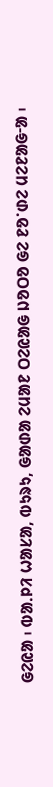ᱜᱮᱭᱟ ᱾ ᱵᱟᱹᱞᱤ ᱦᱟᱥᱟ, ᱵᱩᱨᱩ, ᱜᱟᱰᱟ ᱮᱢᱟᱱ ᱛᱮᱭᱟᱜ ᱡᱚᱛᱚ ᱜᱮ ᱱᱚᱸᱰᱮ ᱢᱮᱱᱟᱜᱼᱟ ᱾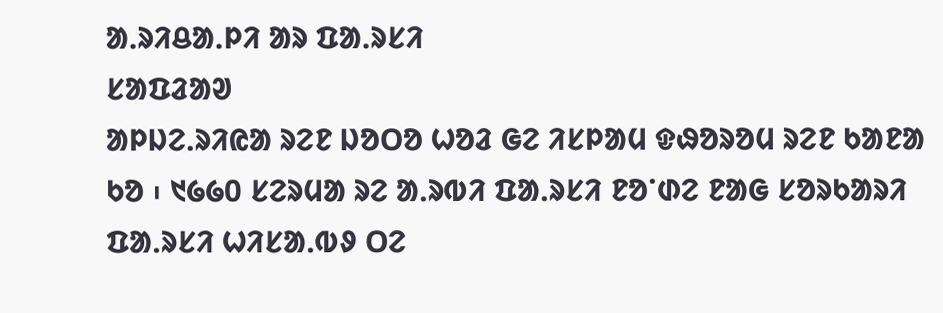ᱟᱹᱨᱤᱪᱟᱹᱞᱤ ᱟᱨ ᱯᱟᱹᱨᱥᱤ
ᱥᱟᱯᱲᱟᱣ
ᱟᱞᱡᱮᱹᱨᱤᱭᱟ ᱨᱮᱱ ᱡᱚᱛᱚ ᱦᱚᱲ ᱜᱮ ᱤᱥᱞᱟᱢ ᱫᱷᱚᱨᱚᱢ ᱨᱮᱱ ᱠᱟᱱᱟ ᱠᱚ ᱾ ᱑᱙᱙᱐ ᱥᱮᱨᱢᱟ ᱨᱮ ᱟᱹᱨᱵᱤ ᱯᱟᱹᱨᱥᱤ ᱱᱚᱸᱰᱮ ᱱᱟᱜ ᱥᱚᱨᱠᱟᱨᱤ ᱯᱟᱹᱨᱥᱤ ᱦᱤᱥᱟᱹᱵᱽ ᱛᱮ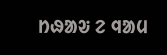ᱴᱷᱟᱶ ᱮ ᱧᱟᱢ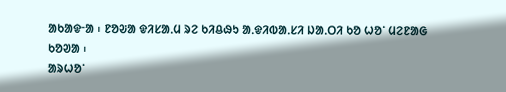ᱟᱠᱟᱫᱼᱟ ᱾ ᱱᱚᱶᱟ ᱫᱤᱥᱟᱹᱢ ᱨᱮ ᱠᱤᱪᱷᱩ ᱟᱹᱫᱤᱵᱟᱹᱥᱤ ᱡᱟᱹᱛᱤ ᱠᱚ ᱦᱚᱸ ᱢᱮᱱᱟᱜ ᱠᱚᱣᱟ ᱾
ᱟᱨᱦᱚᱸ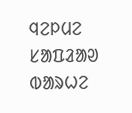ᱧᱮᱞᱢᱮ
ᱥᱟᱯᱲᱟᱣ
ᱵᱟᱨᱦᱮ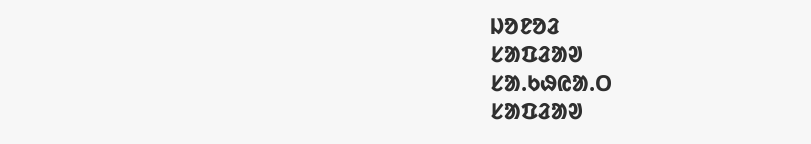ᱡᱚᱱᱚᱲ
ᱥᱟᱯᱲᱟᱣ
ᱥᱟ.ᱠᱷᱭᱟ.ᱛ
ᱥᱟᱯᱲᱟᱣ